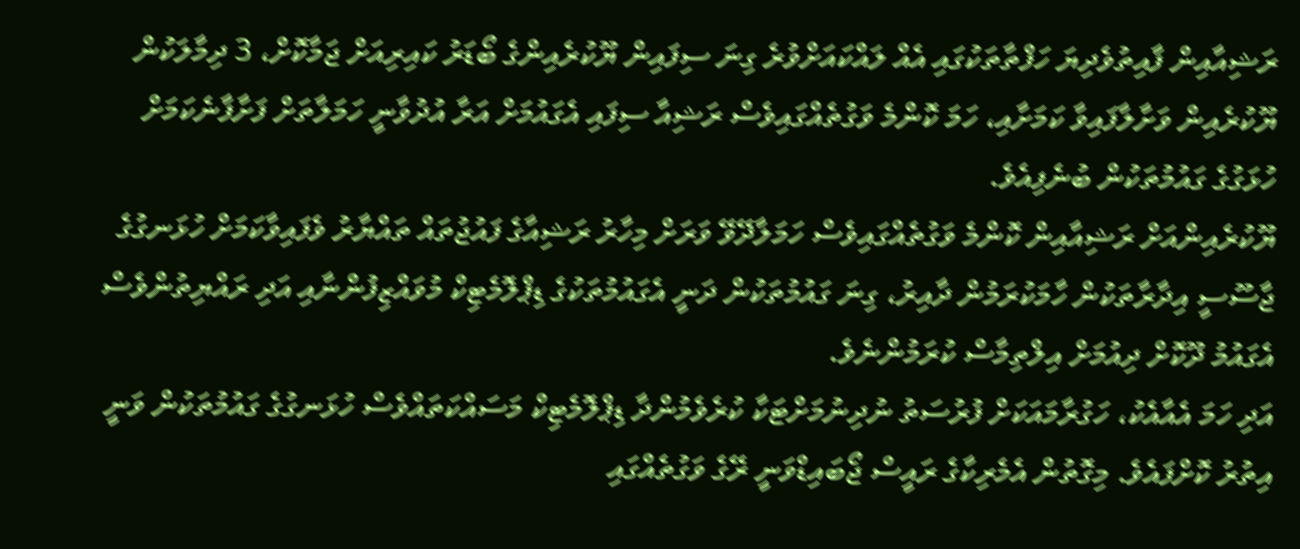ރަޝިއާއިން ފާއިތުވެދިޔަ ހަފްތާތަކުގައި އެއް ލައްކައަށްވުރެ ގިނަ ސިފައިން ޔޫކުރެއިންގެ ބޯޑަރު ކައިރިއަށް ޖަމާކޮށް، 3 ދިމާލަކުން ޔޫކުރެއިން ވަށާލާފައިވާ ކަމަށާއި، ހަމަ ކޮންމެ ވަގުތެއްގައިވެސް ރަޝިއާ ސިފައި އެގައުމަށް އަރާ އުދުވާނީ ހަމަލާތަށް ފަށާފާނެކަމަށް ހުޅަގުގެ ގައުމުތަކުން ބުނެފިއެވެ.
ޔޫކުރެއިންއަށް ރަޝިއާއިން ކޮންމެ ވަގުތެއްގައިވެސް ހަމަލާދޭވޭ ވަރަށް މިހާރު ރަޝިއާގެ ފައުޖުތައް ތައްޔާރު ވެފައިވާކަމަށް ހުޅަނގުގެ ޖާސޫސީ އިދާރާތަކުން ހާމަކުރަމުން ދާއިރު، ގިނަ ގައުމުތަކުން ދަނީ އެގައުމުތަކުގެ ޑިޕްލޮމެޓިކް މުވައްޒިފުންނާއި އަދި ރައްޔިތުންވެސް އެގައުމު ދޫކޮށް ދިއުމަށް އިލްތިމާސް ކުރަމުންނެވެ.
އަދި ހަމަ އެއާއެކު، ހަގުރާމައަކަށް ފުރުސަތު ނުދިނުމަށްޓަކާ ކުރެވެމުންދާ ޑިޕްލޮމެޓިކް މަސައްކަތައްވެސް ހުޅަނގުގެ ގައުމުތަކުން ވަނީ އިތުރު ކޮށްފައެވެ. މިގޮތުން އެމެރިކާގެ ރައީސް ޖޯބައިޑްވަނީ ރޭގެ ވަގުތެއްގައި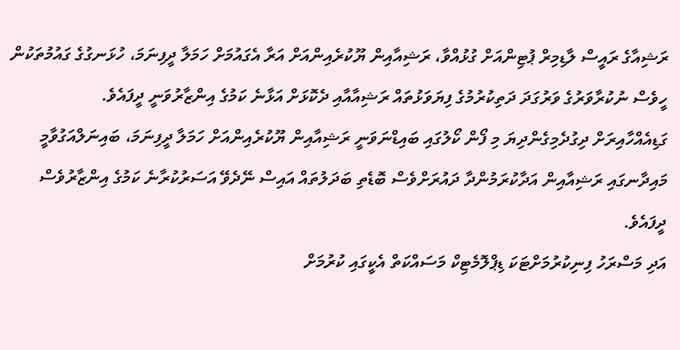ރަޝިއާގެ ރައީސް ލާޑިމިރް ޕުޓިންއަށް ގުޅުއްވާ، ރަޝިއާއިން ޔޫކުރެއިންއަށް އަރާ އެގައުމަށް ހަމަލާ ދީފިނަމަ، ހުޅަނގުގެ ގައުމުތަކުން ހީވެސް ނުކުރާވަރުގެ ވަރުގަދަ ދަތިކުރުމުގެ ފިޔަވަޅުތައް ރަޝިއާއާއި ދެކޮޅަށް އަޅާނެ ކަމުގެ އިންޒާރުވަނީ ދީފައެވެ.
ގަޑިއެއްހާއިރަށް ދިގުދެމިގެންދިޔަ މި ފޯން ކޯލުގައި ބައިޑްނަވަނީ ރަޝިއާއިން ޔޫކުރެއިންއަށް ހަމަލާ ދީފިނަމަ، ބައިނަލްއަގުވާމީ މައިދާނގައި ރަޝިއާއިން އަދާކުރަމުންދާ ދައުރަށްވެސް ބޮޑެތި ބަދަލުތައް އައިސް ނޭދެވޭ އަސަރުކުރާނެ ކަމުގެ އިންޒާރުވެސް ދީފައެވެ.
އަދި މަސްރަހު ފިނިކުރުމަށްޓަކަ ޑިޕްލޮމެޓިކް މަސައްކަތް އެކީގައި ކުރުމަށް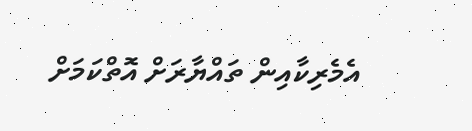އެމެރިކާއިން ތައްޔާރަށް އޮތްކަމަށް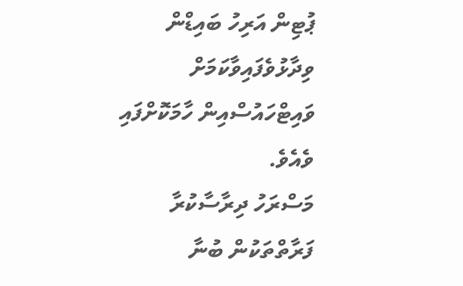ޕުޓިން އަރިހު ބައިޑްން ވިދާޅުވެފައިވާކަމަށް ވައިޓްހައުސްއިން ހާމަކޮށްފައި ވެއެވެ.
މަސްރަހު ދިރާސާކުރާ ފަރާތްތަކުން ބުނާ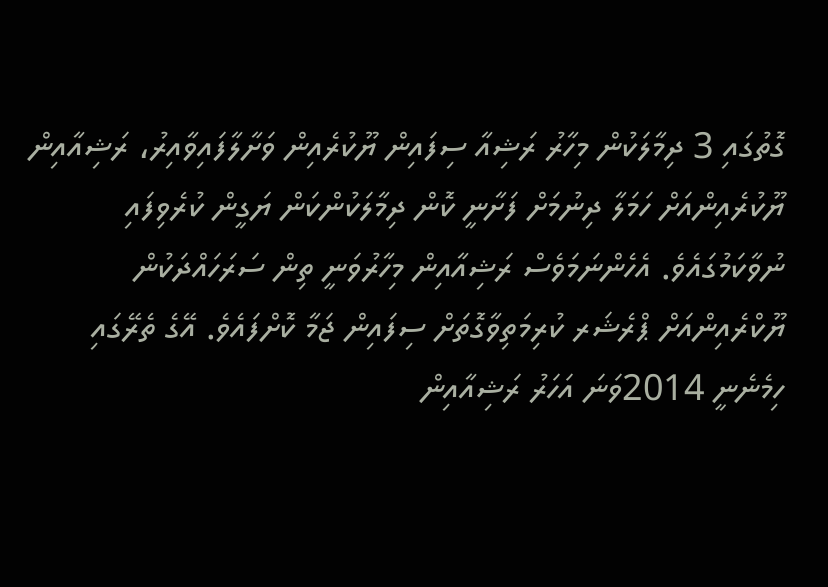ގޮތުގައި 3 ދިމާލަކުން މިހާރު ރަޝިއާ ސިފައިން ޔޫކުރެއިން ވަށާލާފައިވާއިރު، ރަޝިއާއިން ޔޫކުރެއިންއަށް ހަމަލާ ދިނުމަށް ފަށާނީ ކޮން ދިމާލަކުންކަން ޔަގީން ކުރެވިފައި ނުވާކަމުގައެވެ. އެހެންނަމަވެސް ރަޝިއާއިން މިހާރުވަނީ ތިން ސަރަހައްދަކުން ޔޫކްރެއިންއަށް ޕްރެޝަރ ކުރިމަތިވާގޮތަށް ސިފައިން ޖަމާ ކޮށްފައެވެ. އޭގެ ތެރޭގައި ހިމެނެނީ 2014ވަނަ އަހަރު ރަޝިއާއިން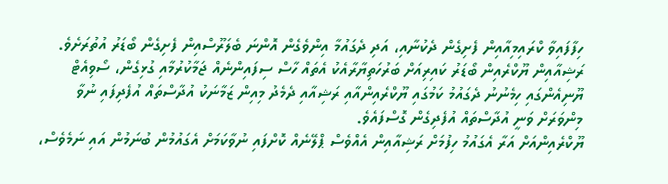ހިފާފައިވާ ކްރައިމިއާއިން ފެށިގެން ދެކުނާއި، އަދި ދެގައުމާ އިންވެގެން އޮންނަ ބެލަރޫސްއިން ފެށިގެން ބޯޑަރު އުތުރަށެވެ.
ރަޝިއާއިން ޔޫކްރެއިން ބޯޑަރު ކައިރިއަށް ބަރުހަތިޔާރާއެކު އެތައް ހާސް ސިފައިންނެއް ޖަމާކުރުމާއި ގުޅިގެން، ސޯވިއެޓް ޔޫނިއެންގައި ހިމެނުނު ދެގައުމު ކަމުގައި ޔޫކްރެއިންއާއި ރަޝިއާއި ދެމެދު މިއިން ޒަމާނަކު އުދާސްތައް އުފެދިފައި ނުވާ މިންވަރަށް ވަނީ އުދާސްތައް އުފެދިގެން ގޮސްފައެވެ.
ޔޫކްރެއިންއަށް އަރާ އެގައުމު ހިފުމަށް ރަޝިއާއިން އެއްވެސް ޕްލޭނެއް ކޮށްފައި ނުވާކަމަށް އެގައުމުން ބުނަމުން އައި ނަމެވެސް،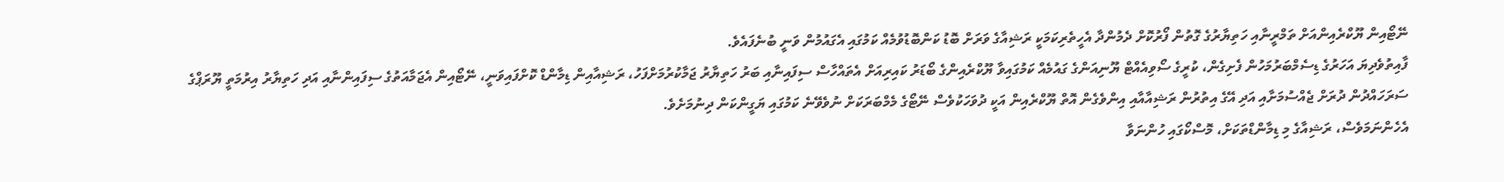ނޭޓޯއިން ޔޫކްރެއިންއަށް ތަމްރީނާއި ހަތިޔާރުގެ ގޮތުން ފޯރުކޮށް ދެމުންދާ އެހީތެރިކަމަކީ ރަޝިއާގެ ވަރަށް ބޮޑު ކަންބޮޑުވުމެއް ކަމުގައި އެގައުމުން ވަނީ ބުނެފައެވެ.
ފާއިތުވެދިޔަ އަހަރުގެ ޑިސެމްބަރުމަހުން ފެށިގެން، ކުރީގެ ސޯވިއެއްޓް ޔޫނިއަންގެ ގައުމެއް ކަމުގައިވާ ޔޫކްރެއިންގެ ބޯޑަރު ކައިރިއަށް އެތައްހާސް ސިފައިނާއި ބަރު ހަތިޔާރު ޖަމާކުރުމަށްފަހު، ރަޝިއާއިން ޑިމާންޑް ކޮށްފައިވަނީ، ނޭޓޯއިން އެޖަމާއަތުގެ ސިފައިންނާއި އަދި ހަތިޔާރު އިރުމަތީ ޔޫރަޕްގެ ސަރަހައްދުން ދުރަށް ޖެއްސުމަށާއި އަދި އޭގެ އިތުރުން ރަޝިއާއާއި އިންވެގެން އޮތް ޔޫކްރެއިން އަކީ ދުވަހަކުވެސް ނޭޓޯގެ މެމްބަރަކަށް ނުވެވޭނެ ކަމުގައި ޔަގީންކަން ދިނުމަށެވެ.
އެހެންނަމަވެސް، ރަޝިއާގެ މި ޑިމާންޑްތަކަށް، މޮސްކޯގައި ހުންނަވާ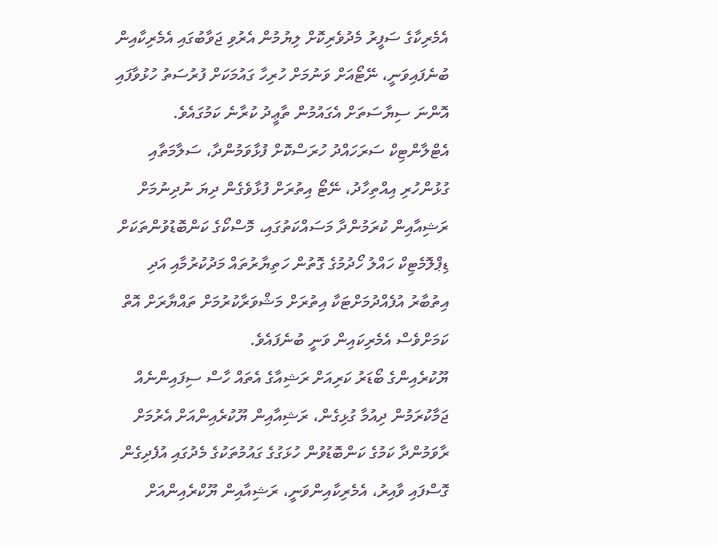އެމެރިކާގެ ސަފީރު މެދުވެރިކޮށް ލިޔުމުން އެރުވި ޖަވާބުގައި އެމެރިކާއިން ބުނެފައިވަނީ، ނޭޓޯއަށް ވަނުމަށް ހުރިހާ ގައުމަކަށް ފުރުސަތު ހުޅުވާފައި އޮންނަ ސިޔާސަތަށް އެގައުމުން ތާޢީދު ކުރާނެ ކަމުގައެވެ.
އެޓްލާންޓިކް ސަރަހައްދު ހުރަސްކޮށް ފުޅާވަމުންދާ، ސަލާމަތާއި ގުޅުންހުރި އިއްތިހާދު، ނޭޓޯ އިތުރަށް ފުޅާވެގެން ދިޔަ ނުދިނުމަށް ރަޝިއާއިން ކުރަމުންދާ މަސައްކަތުގައި، މޮސްކޯގެ ކަންބޮޑުވުންތަކަށް ޑިޕްލޮމެޓިކް ހައްލު ހޯދުމުގެ ގޮތުން ހަތިޔާރުތައް މަދުކުރުމާއި އަދި އިތުބާރު އުފެއްދުމަށްޓަކާ އިތުރަށް މަޝްވަރާކުރުމަށް ތައްޔާރަށް އޮތް ކަމަށްވެސް އެމެރިކައިން ވަނީ ބުނެފައެވެ.
ޔޫކުރެއިންގެ ބޯޑަރު ކަރިއަށް ރަޝިއާގެ އެތައް ހާސް ސިފައިންނެއް ޖަމާކުރަމުން ދިއުމާ ގުޅިގެން، ރަޝިއާއިން ޔޫކުރެއިންއަށް އެރުމަށް ރާވަމުންދާ ކަމުގެ ކަންބޮޑުވުން ހުޅަގުގެ ގައުމުތަކުގެ މެދުގައި އުފެދިގެން ގޮސްފައި ވާއިރު، އެމެރިކާއިންވަނީ، ރަޝިއާއިން ޔޫކްރެއިންއަށް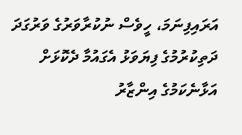އަރައިފިނަމަ، ހީވެސް ނުކުރާވަރުގެ ވަރުގަދަ ދަތިކުރުމުގެ ފިޔަވަޅު އެގައުމާ ދެކޮޅަށް އަޅާނެކަމުގެ އިންޒާރު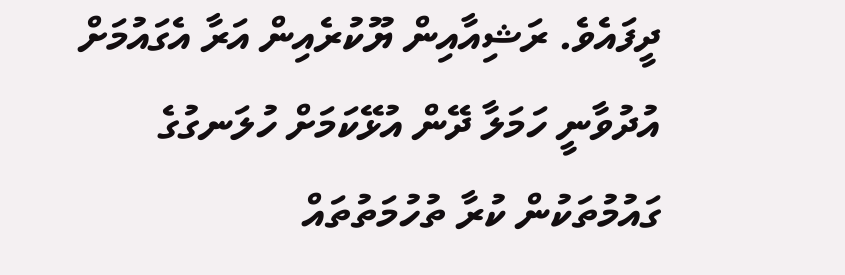ދީފައެވެ. ރަޝިއާއިން ޔޫކުރެއިން އަރާ އެގައުމަށް އުދުވާނީ ހަމަލާ ދޭން އުޅޭކަމަށް ހުލަނގުގެ ގައުމުތަކުން ކުރާ ތުހުމަތުތައް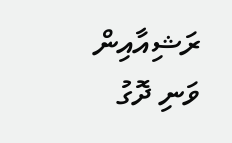ރަޝިއާއިން ވަނި ދޮގު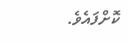ކޮށްފައެވެ.